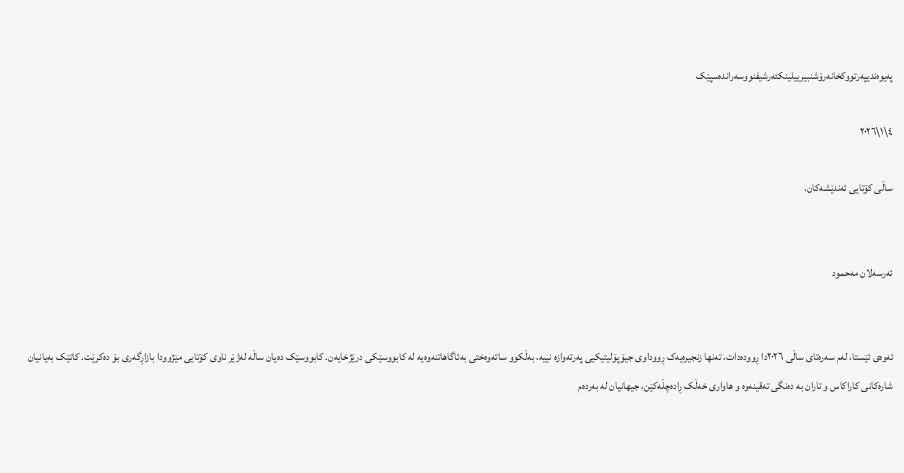په‌یوه‌ندیپه‌رتووکخانه‌رۆشنبیرییلینکئه‌رشیفنووسه‌رانده‌سپێک

٤\١\٢٠٢٦

ساڵی کۆتایی ئەندێشەکان.


ئەرسەلان مەحمود


ئەوەی ئێستا، لەم سەرەتای ساڵی ٢٠٢٦دا ڕوودەدات، تەنها زنجیرەیەک ڕووداوی جیۆپۆلیتیکیی پەرتەوازە نییە، بەڵکوو ساتەوەختی بەئاگاهاتنەوەیە لە کابووسێکی درێژخایەن. کابووسێک دەیان ساڵە لەژێر ناوی کۆتایی مێژوودا بازاڕگەری بۆ دەکرێت. کاتێک بەیانیان شارەکانی کاراکاس و تاران بە دەنگی تەقینەوە و هاواری خەڵک ڕادەچڵەکێن، جیهانیان لە بەردەم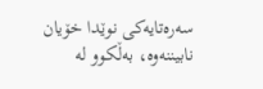سەرەتایەکی نوێدا خۆیان نابیننەوە، بەڵکوو لە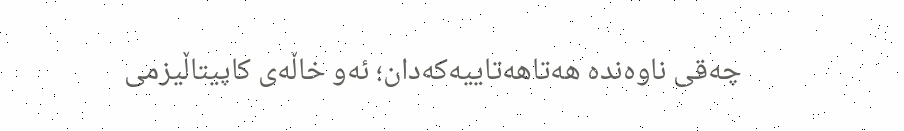چەقی ناوەندە هەتاهەتاییەکەدان؛ ئەو خاڵەی کاپیتاڵیزمی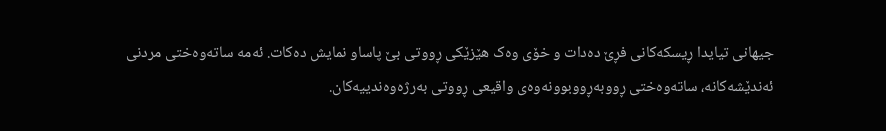جیهانی تیایدا ڕیسکەکانی فڕێ دەدات و خۆی وەک هێزێکی ڕووتی بێ پاساو نمایش دەکات. ئەمە ساتەوەختی مردنی ئەندێشەکانە، ساتەوەختی ڕووبەڕووبوونەوەی واقیعی ڕووتی بەرژەوەندییەکان.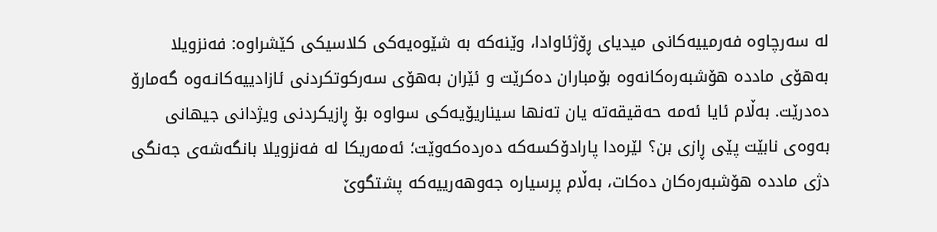لە سەرچاوە فەرمییەکانی میدیای ڕۆژئاوادا، وێنەکە بە شێوەیەکی کلاسیکی کێشراوە: فەنزویلا بەهۆی ماددە هۆشبەرەکانەوە بۆمباران دەکرێت و ئێران بەهۆی سەرکوتکردنی ئازادییەکانـەوە گەمارۆ دەدرێت. بەڵام ئایا ئەمە حەقیقەتە یان تەنها سیناریۆیەکی سواوە بۆ ڕازیکردنی ویژدانی جیهانی بەوەی نابێت پێی ڕازی بن؟ لێرەدا پارادۆکسەکە دەردەکەوێت؛ ئەمەریکا لە فەنزویلا بانگەشەی جەنگی دژی ماددە هۆشبەرەکان دەکات، بەڵام پرسیارە جەوهەرییەکە پشتگوێ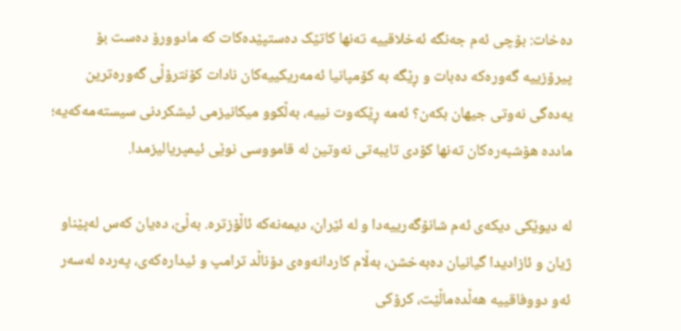دەخات: بۆچی ئەم جەنگە ئەخلاقییە تەنها کاتێک دەستپێدەکات کە مادوورۆ دەست بۆ پیرۆزییە گەورەکە دەبات و ڕێگە بە کۆمپانیا ئەمەریکییەکان نادات کۆنترۆڵی گەورەترین یەدەگی نەوتی جیهان بکەن؟ ئەمە ڕێکەوت نییە، بەڵکوو میکانیزمی ئیشکردنی سیستەمەکەیە؛ ماددە هۆشبەرەکان تەنها کۆدی تایبەتی نەوتین لە قامووسی نوێی ئیمپریالیزمدا.

لە دیوێکی دیکەی ئەم شانۆگەرییەدا و لە ئێران، دیمەنەکە ئاڵۆزترە. بەڵێ، دەیان کەس لەپێناو ژیان و ئازادیدا گیانیان دەبەخشن، بەڵام کاردانەوەی دۆناڵد ترامپ و ئیدارەکەی، پەردە لەسەر ئەو دووفاقییە هەڵدەماڵێت، کرۆکی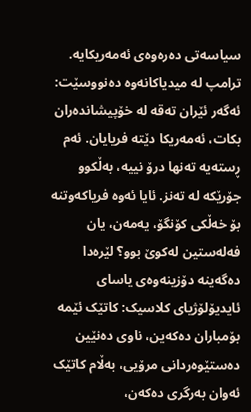سیاسەتی دەرەوەی ئەمەریکایە. ترامپ لە میدیاکانەوە دەنووسێت: ئەگەر ئێران تەقە لە خۆپیشاندەران بکات، ئەمەریکا دێتە فریایان. ئەم ڕستەیە تەنها درۆ نییە، بەڵکوو جۆرێکە لە تەنز. ئایا ئەوە فریاکەوتنە بۆ خەڵکی کۆنگۆ، یەمەن، یان فەلەستین لەکوێ بوو؟ لێرەدا دەگەینە دۆزینەوەی یاسای ئایدیۆلۆژیای کلاسیک: کاتێک ئێمە بۆمباران دەکەین، ناوی دەنێین دەستێوەردانی مرۆیی، بەڵام کاتێک ئەوان بەرگری دەکەن،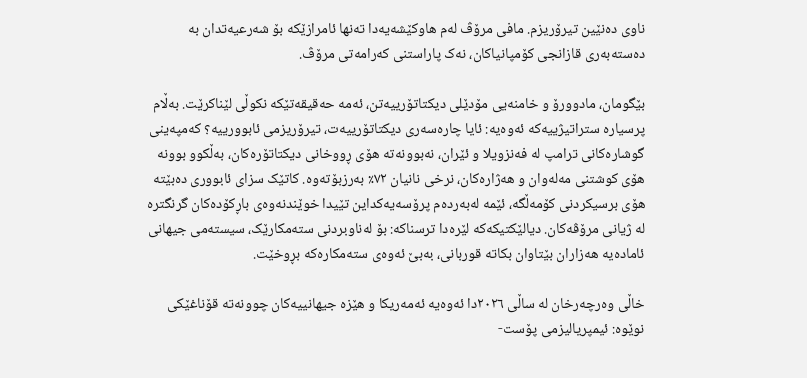ناوی دەنێین تیرۆریزم. مافی مرۆڤ لەم هاوکێشەیەدا تەنها ئامرازێکە بۆ شەرعیەتدان بە دەستەبەری قازانجی کۆمپانیاکان، نەک پاراستنی کەرامەتی مرۆڤ.

بێگومان، مادوورۆ و خامنەیی مۆدێلی دیکتاتۆرییەتن، ئەمە حەقیقەتێکە نکوڵی لێناکرێت. بەڵام پرسیارە ستراتیژییەکە ئەوەیە: ئایا چارەسەری دیکتاتۆرییەت، تیرۆریزمی ئابوورییە؟ کەمپەینی گوشارەکانی ترامپ لە فەنزویلا و ئێران، نەبوونەتە هۆی ڕووخانی دیکتاتۆرەکان، بەڵکوو بوونە هۆی کوشتنی مەلەوان و هەژارەکان، نرخی نانیان ٧٢٪ بەرزبۆتەوە. کاتێک سزای ئابووری دەبێتە هۆی برسیکردنی کۆمەڵگە، ئێمە لەبەردەم پرۆسەیەکداین تێیدا خوێندنەوەی باڕکۆدەکان گرنگترە لە ژیانی مرۆڤەکان. دیالێکتیکەکە لێرەدا ترسناکە: بۆ لەناوبردنی ستەمکارێک، سیستەمی جیهانی ئامادەیە هەزاران بێتاوان بکاتە قوربانی، بەبێ ئەوەی ستەمکارەکە بڕوخێت.

خاڵی وەرچەرخان لە ساڵی ٢٠٢٦دا ئەوەیە ئەمەریکا و هێزە جیهانییەکان چوونەتە قۆناغێکی نوێوە: ئیمپریالیزمی پۆست-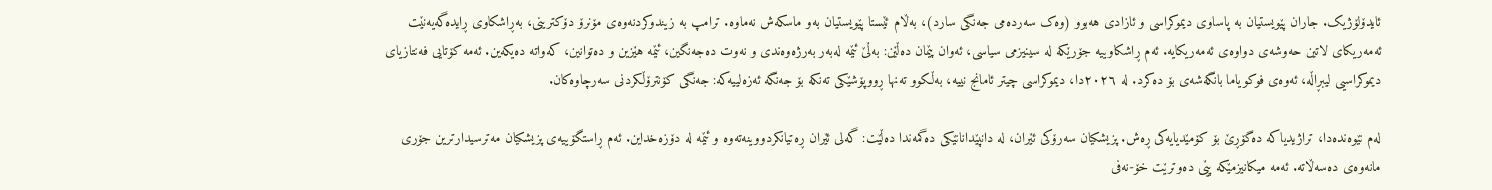ئایدۆلۆژیک. جاران پێویستیان بە پاساوی دیموکراسی و ئازادی هەبوو (وەک سەردەمی جەنگی سارد)، بەڵام ئێستا پێویستیان بەو ماسکەش نەماوە. ترامپ بە زیندوکردنەوەی مۆنرۆ دۆکترینی، بەڕاشکاوی ڕایدەگەیەنێت ئەمەریکای لاتین حەوشەی دواوەی ئەمەریکایە. ئەم ڕاشکاوییە جۆرێکە لە سینیزمی سیاسی، ئەوان پێمان دەڵێن: بەڵێ ئێمە لەبەر بەرژەوەندی و نەوت دەجەنگین، ئێمە هێزین و دەتوانین، کەواتە دەیکەین. ئەمە کۆتایی فەنتازیای دیموکراسیی لیبڕاڵە، ئەوەی فوکویاما بانگەشەی بۆ دەکرد. لە ٢٠٢٦دا، دیموکراسی چیتر ئامانج نییە، بەڵکوو تەنها ڕووپۆشێکی تەنکە بۆ جەنگە ئەزەلییەکە: جەنگی کۆنترۆڵکردنی سەرچاوەکان.

لەم نێوەندەدا، تراژیدیاکە دەگۆڕێ بۆ کۆمێدیایەکی ڕەش. پزیشکیان سەرۆکی ئێران، لە دانپێدانانێکی دەگمەندا دەڵێت: گەلی ئێران ڕەتیانکردووینەتەوە و ئێمە لە دۆزەخداین. ئەم ڕاستگۆییەی پزیشکیان مەترسیدارترین جۆری مانەوەی دەسەڵاتە. ئەمە میکانیزمێکە پێی دەوترێت خۆ-نەفی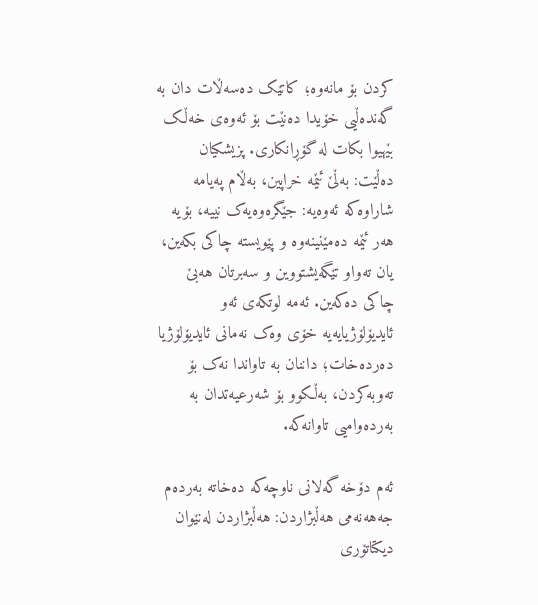کردن بۆ مانەوە؛ کاتێک دەسەڵات دان بە گەندەڵیی خۆیدا دەنێت بۆ ئەوەی خەڵک بێهیوا بکات لە گۆڕانکاری. پزیشکیان دەڵێت: بەڵێ ئێمە خراپین، بەڵام پەیامە شاراوەکە ئەوەیە: جێگرەوەیەک نییە، بۆیە هەر ئێمە دەمێنینەوە و پێویستە چاکی بکەین، یان تەواو تێگەیشتووین و سەبرتان هەبێ چاکی دەکەین. ئەمە لوتکەی ئەو ئایدیۆلۆژیایەیە خۆی وەک نەمانی ئایدیۆلۆژیا دەردەخات؛ داننان بە تاواندا نەک بۆ تەوبەکردن، بەڵکوو بۆ شەرعیەتدان بە بەردەوامیی تاوانەکە.

ئەم دۆخە گەلانی ناوچەکە دەخاتە بەردەم جەهەنەمی هەڵبژاردن: هەڵبژاردن لەنێوان دیکتاتۆری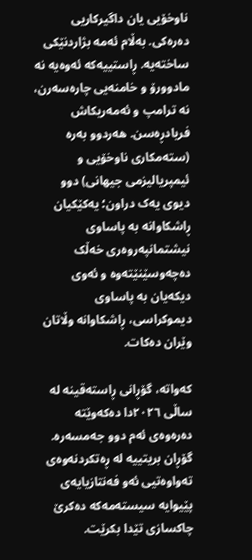ناوخۆیی یان داگیرکاریی دەرەکی. بەڵام ئەمە بژاردنێکی ساختەیە. ڕاستییەکە ئەوەیە نە مادوورۆ و خامنەیی چارەسەرن، نە ترامپ و ئەمەریکاش فریادڕەسن. هەردوو بەرە (ستەمکاری ناوخۆیی و ئیمپریالیزمی جیهانی) دوو دیوی یەک دراون؛ یەکێکیان ڕاشکاوانە بە پاساوی نیشتمانپەروەری خەڵک دەچەوسێنێتەوە و ئەوی دیکەیان بە پاساوی دیموکراسی، ڕاشکاوانە وڵاتان وێران دەکات.

کەواتە، گۆڕانی ڕاستەقینە لە ساڵی ٢٠٢٦دا دەکەوێتە دەرەوەی ئەم دوو جەمسەرە. گۆڕان بریتییە لە ڕەتکردنەوەی تەواوەتیی ئەو فەنتازیایەی پێیوایە سیستەمەکە دەکرێ چاکسازی تێدا بکرێت.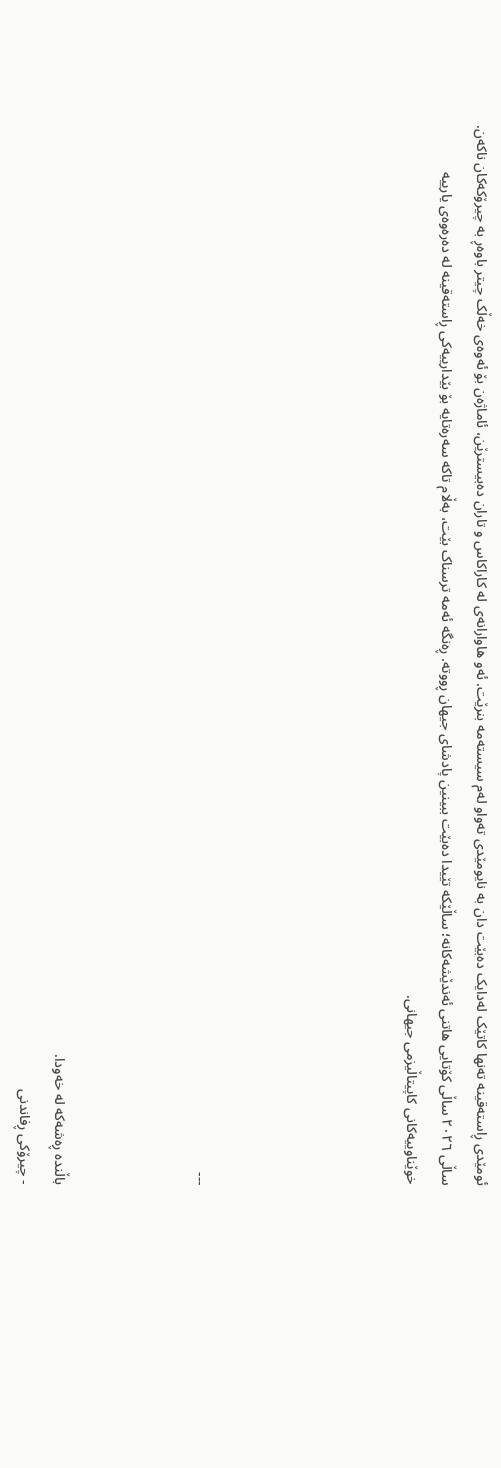ئومێدی ڕاستەقینە تەنها کاتێک لەدایک دەبێت دان بە نایومێدی تەواو لەم سیستەمە بنرێت. ئەو هاوارانەی لە کاراکاس و تاران دەبیسترێن، ئاماژەن بۆ ئەوەی خەڵک چیتر باوەڕ بە چیرۆکەکان ناکەن. ساڵی ٢٠٢٦ ساڵی کۆتایی هاتنی ئەندێشەکانە؛ ساڵێکە تێیدا دەبێت ببینین پادشای جیهان ڕووتە. ڕەنگە ئەمە ترسناک بێت، بەڵام تاکە سەرەتایە بۆ بێدارییەکی ڕاستەقینە لە دەرەوەی یارییە خوێناوییەکانی کاپیتاڵیزمی جیهانی.





---



باڵندە ڕەشەکە لە خەودا.
- چیرۆکی ڕفاندنی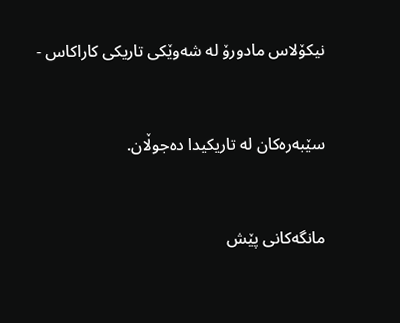نیکۆلاس مادورۆ لە شەوێکی تاریکی کاراکاس -


سێبەرەکان لە تاریکیدا دەجوڵان.


مانگەکانی پێش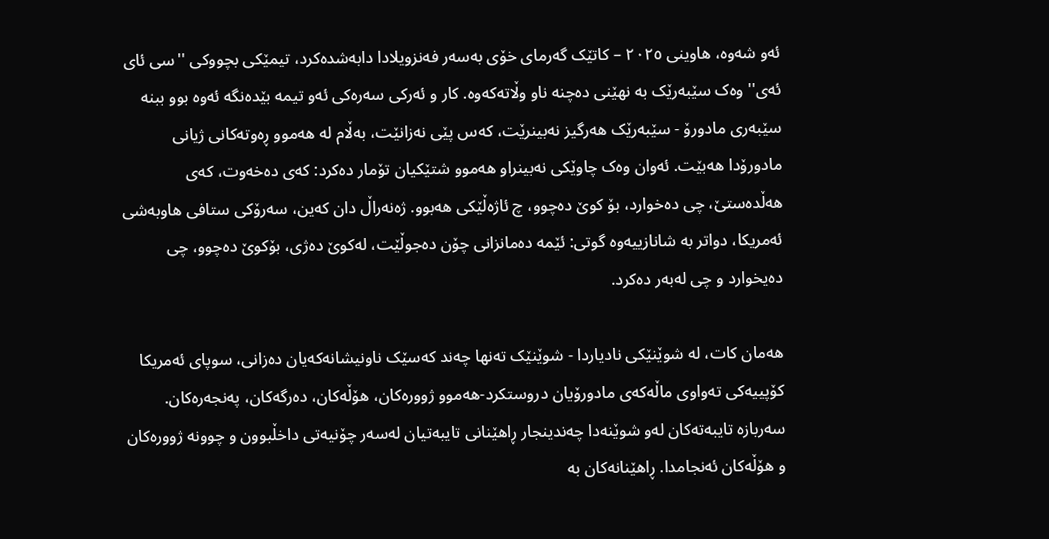ئەو شەوە، هاوینی ٢٠٢٥ – کاتێک گەرمای خۆی بەسەر فەنزویلادا دابەشدەکرد، تیمێکی بچووکی ''سی ئای ئەی'' وەک سێبەرێک بە نهێنی دەچنە ناو وڵاتەکەوە. کار و ئەرکی سەرەکی ئەو تیمە بێدەنگە ئەوە بوو ببنە سێبەری مادورۆ - سێبەرێک هەرگیز نەبینرێت، کەس پێی نەزانێت، بەڵام لە هەموو ڕەوتەکانی ژیانی مادورۆدا هەبێت. ئەوان وەک چاوێکی نەبینراو هەموو شتێکیان تۆمار دەکرد: کەی دەخەوت، کەی هەڵدەستێ، چی دەخوارد، بۆ کوێ دەچوو، چ ئاژەڵێکی هەبوو. ژەنەراڵ دان کەین، سەرۆکی ستافی هاوبەشی ئەمریکا، دواتر بە شانازییەوە گوتی: ئێمە دەمانزانی چۆن دەجوڵێت، لەکوێ دەژی، بۆکوێ دەچوو، چی دەیخوارد و چی لەبەر دەکرد.

هەمان کات، لە شوێنێکی نادیاردا - شوێنێک تەنها چەند کەسێک ناونیشانەکەیان دەزانی، سوپای ئەمریکا کۆپییەکی تەواوی ماڵەکەی مادورۆیان دروستکرد-هەموو ژوورەکان، هۆڵەکان، دەرگەکان، پەنجەرەکان. سەربازە تایبەتەکان لەو شوێنەدا چەندینجار ڕاهێنانی تایبەتیان لەسەر چۆنیەتی داخڵبوون و چوونە ژوورەکان و هۆڵەکان ئەنجامدا. ڕاهێنانەکان بە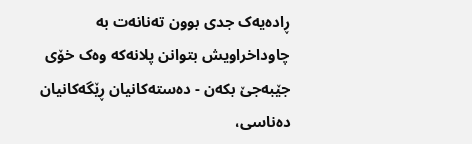ڕادەیەک جدی بوون تەنانەت بە چاوداخراویش بتوانن پلانەکە وەک خۆی جێبەجێ بکەن - دەستەکانیان ڕێگەکانیان دەناسی،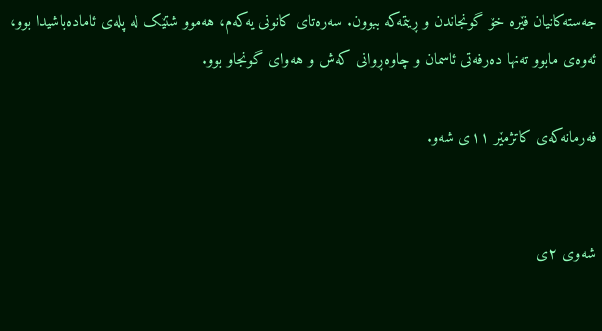جەستەکانیان فێرە خۆ گونجاندن و ڕیتمەکە ببوون. سەرەتای کانونی یەکەم، هەموو شتێک لە پلەی ئامادەباشیدا بوو، ئەوەی مابوو تەنها دەرفەتی ئاسمان و چاوەڕوانی کەش و هەوای گونجاو بوو.

فەرمانەکەی کاتژمێر ١١ی شەو.


شەوی ٢ی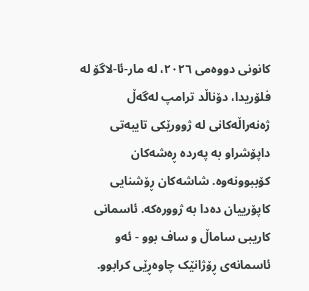کانونی دووەمی ٢٠٢٦، لە مار-ئا-لاگۆ لە فلۆریدا، دۆناڵد ترامپ لەگەڵ ژەنەراڵەکانی لە ژوورێکی تایبەتی داپۆشراو بە پەردە ڕەشەکان کۆببوونەوە. شاشەکان ڕۆشنایی کاپۆرییان دەدا بە ژوورەکە. ئاسمانی کاریبی ساماڵ و ساف بوو - ئەو ئاسمانەی ڕۆژانێک چاوەڕێی کرابوو.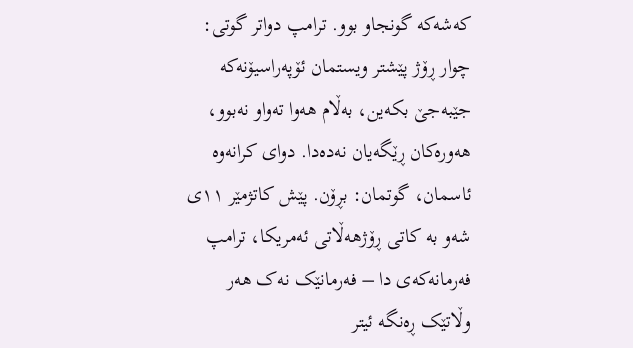کەشەکە گونجاو بوو. ترامپ دواتر گوتی: چوار ڕۆژ پێشتر ویستمان ئۆپەراسیۆنەکە جێبەجێ بکەین، بەڵام هەوا تەواو نەبوو، هەورەکان ڕێگەیان نەدەدا. دوای کرانەوە ئاسمان، گوتمان: بڕۆن. پێش کاتژمێر ١١ی شەو بە کاتی ڕۆژهەڵاتی ئەمریکا، ترامپ فەرمانەکەی دا – فەرمانێک نەک هەر وڵاتێک ڕەنگە ئیتر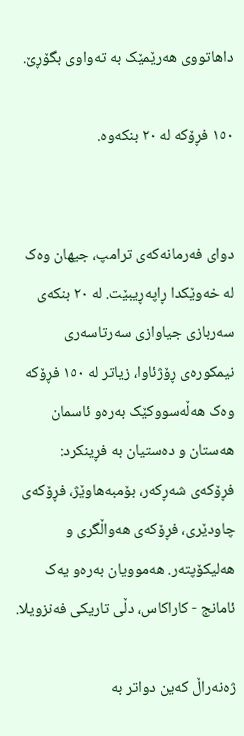داهاتووی هەرێمێک بە تەواوی بگۆڕێ.

١٥٠ فڕۆکە لە ٢٠ بنکەوە.


دوای فەرمانەکەی ترامپ، جیهان وەک لە خەوێکدا ڕاپەڕیبێت. لە ٢٠ بنکەی سەربازی جیاوازی سەرتاسەری نیمکورەی ڕۆژئاوا، زیاتر لە ١٥٠ فڕۆکە وەک هەڵەسووکێک بەرەو ئاسمان هەستان و دەستیان بە فڕینکرد: فڕۆکەی شەڕکەر، بۆمبەهاوێژ، فڕۆکەی چاودێری، فڕۆکەی هەواڵگری و هەلیکۆپتەر. هەموویان بەرەو یەک ئامانج - کاراکاس، دڵی تاریکی فەنزویلا.

ژەنەراڵ کەین دواتر بە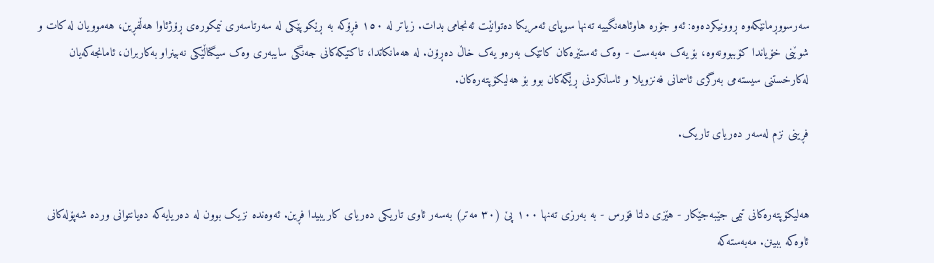سەرسووڕمانێکەوە ڕوونیکردەوە: ئەو جۆرە هاوئاهەنگییە تەنها سوپای ئەمریکا دەتوانێت ئەنجامی بدات. زیاتر لە ١٥٠ فڕۆکە بە ڕێکوپێکی لە سەرتاسەری نیمکورەی ڕۆژئاوا هەڵفڕین، هەموویان لە کات و شوێنی خۆیاندا کۆببوونەوە، بۆ یەک مەبەست - وەک ئەستێرەکان کاتێک بەرەو یەک خاڵ دەڕۆن. لە هەمانکاتدا، تاکتیکەکانی جەنگی سایبەری وەک سیگناڵێکی نەبینراو بەکاربران، ئامانجەکەیان لەکارخستنی سیستەمی بەرگری ئاسمانی فەنزویلا و ئاسانکردنی ڕێگەکان بوو بۆ هەلیکۆپتەرەکان.

فڕینی نزم لەسەر دەریای تاریک.


هەلیکۆپتەرەکانی تیمی جێبەجێکار - هێزی دلتا فۆرس - بە بەرزی تەنها ١٠٠ پێ (٣٠ مەتر) بەسەر ئاوی تاریکی دەریای کاریبیدا فڕین. ئەوەندە نزیک بوون لە دەریایەکە دەیانتوانی وردە شەپۆلەکانی ئاوەکە ببینن. مەبەستەکە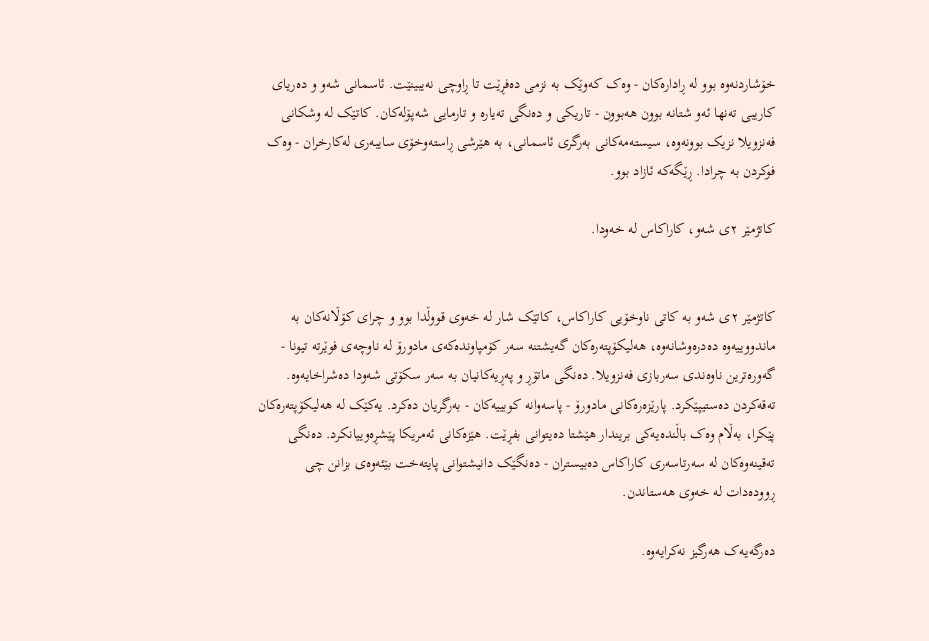خۆشاردنەوە بوو لە ڕادارەکان - وەک کەوێک بە نزمی دەفڕێت تا ڕاوچی نەیبینێت. ئاسمانی شەو و دەریای کاریبی تەنها ئەو شتانە بوون هەبوون - تاریکی و دەنگی تەیارە و تارمایی شەپۆلەکان. کاتێک لە وشکانی فەنزویلا نزیک بوونەوە، سیستەمەکانی بەرگری ئاسمانی، بە هێرشی ڕاستەوخۆی سایبەری لەکارخران - وەک فوکردن بە چرادا. ڕێگەکە ئازاد بوو.

کاتژمێر ٢ی شەو، کاراکاس لە خەودا.


کاتژمێر ٢ی شەو بە کاتی ناوخۆیی کاراکاس، کاتێک شار لە خەوی قووڵدا بوو و چرای کۆڵانەکان بە ماندووییەوە دەدرەوشانەوە، هەلیکۆپتەرەکان گەیشتنە سەر کۆمپاوندەکەی مادورۆ لە ناوچەی فوێرتە تیونا - گەورەترین ناوەندی سەربازی فەنزویلا. دەنگی ماتۆڕ و پەڕیەکانیان بە سەر سکۆتی شەودا دەشراخایەوە. تەقەکردن دەستیپێکرد. پارێزەرەکانی مادورۆ - پاسەوانە کوبییەکان - بەرگریان دەکرد. یەکێک لە هەلیکۆپتەرەکان پێکرا، بەڵام وەک باڵندەیەکی بریندار هێشتا دەیتوانی بفڕێت. هێزەکانی ئەمریکا پێشڕەوییانکرد. دەنگی تەقینەوەکان لە سەرتاسەری کاراکاس دەبیستران - دەنگێک دانیشتوانی پایتەخت بێئەوەی بزانن چی ڕوودەدات لە خەوی هەستاندن.

دەرگەیەک هەرگیز نەکرایەوە.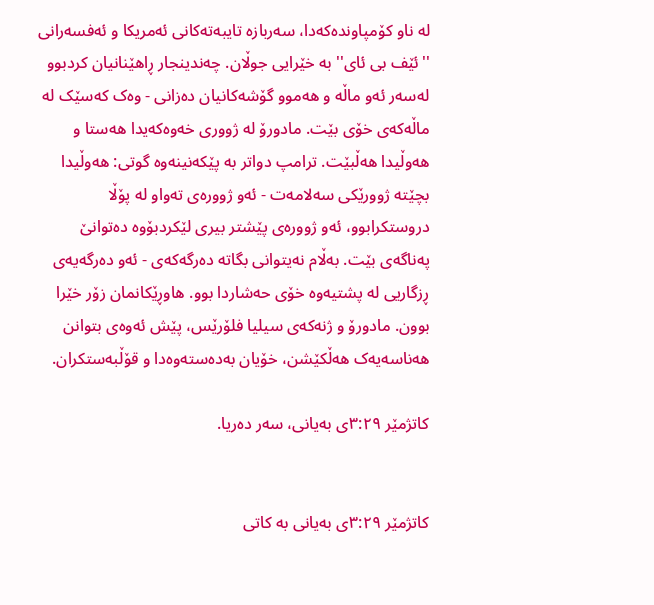لە ناو کۆمپاوندەکەدا، سەربازە تایبەتەکانی ئەمریکا و ئەفسەرانی ''ئێف بی ئای'' بە خێرایی جوڵان. چەندینجار ڕاهێنانیان کردبوو لەسەر ئەو ماڵە و هەموو گۆشەکانیان دەزانی - وەک کەسێک لە ماڵەکەی خۆی بێت. مادورۆ لە ژووری خەوەکەیدا هەستا و هەوڵیدا هەڵبێت. ترامپ دواتر بە پێکەنینەوە گوتی: هەوڵیدا بچێتە ژوورێکی سەلامەت - ئەو ژوورەی تەواو لە پۆڵا دروستکرابوو، ئەو ژوورەی پێشتر بیری لێکردبۆوە دەتوانێ پەناگەی بێت. بەڵام نەیتوانی بگاتە دەرگەکەی - ئەو دەرگەیەی ڕزگاریی لە پشتیەوە خۆی حەشاردا بوو. هاوڕێکانمان زۆر خێرا بوون. مادورۆ و ژنەکەی سیلیا فلۆرێس، پێش ئەوەی بتوانن هەناسەیەک هەڵکێشن، خۆیان بەدەستەوەدا و قۆڵبەستکران.

کاتژمێر ٣:٢٩ی بەیانی، سەر دەریا.


کاتژمێر ٣:٢٩ی بەیانی بە کاتی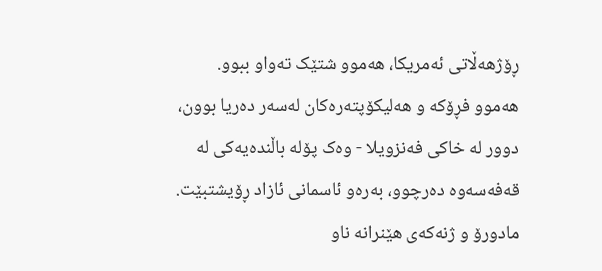ڕۆژهەڵاتی ئەمریکا، هەموو شتێک تەواو ببوو. هەموو فڕۆکە و هەلیکۆپتەرەکان لەسەر دەریا بوون، دوور لە خاکی فەنزویلا - وەک پۆلە باڵندەیەکی لە قەفەسەوە دەرچوو، بەرەو ئاسمانی ئازاد ڕۆیشتبێت. مادورۆ و ژنەکەی هێنرانە ناو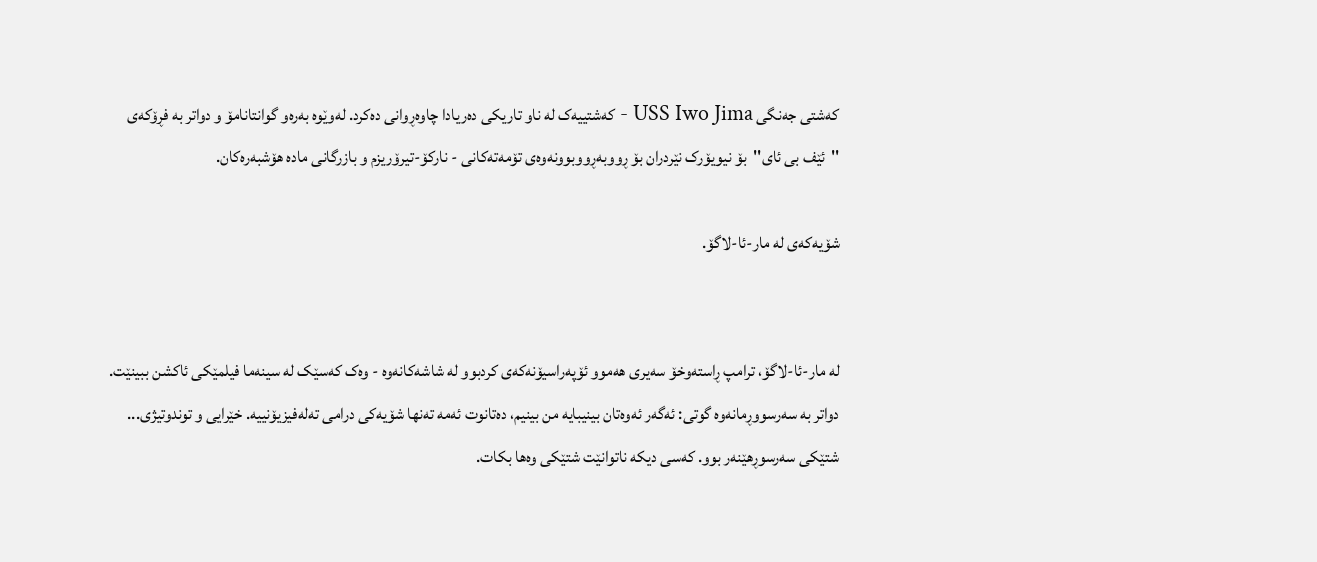کەشتی جەنگی USS Iwo Jima - کەشتییەک لە ناو تاریکی دەریادا چاوەڕوانی دەکرد. لەوێوە بەرەو گوانتانامۆ و دواتر بە فڕۆکەی ''ئێف بی ئای''  بۆ نیویۆرک نێردران بۆ ڕووبەڕووبوونەوەی تۆمەتەکانی - نارکۆ-تیرۆریزم و بازرگانی مادە هۆشبەرەکان.

شۆیەکەی لە مار-ئا-لاگۆ.


لە مار-ئا-لاگۆ، ترامپ ڕاستەوخۆ سەیری هەموو ئۆپەراسیۆنەکەی کردبوو لە شاشەکانەوە - وەک کەسێک لە سینەما فیلمێکی ئاکشن ببینێت. دواتر بە سەرسووڕمانەوە گوتی: ئەگەر ئەوەتان بینیبایە من بینیم، دەتانوت ئەمە تەنها شۆیەکی درامی تەلەفیزیۆنییە. خێرایی و توندوتیژی... شتێکی سەرسوڕهێنەر بوو. کەسی دیکە ناتوانێت شتێکی وەها بکات.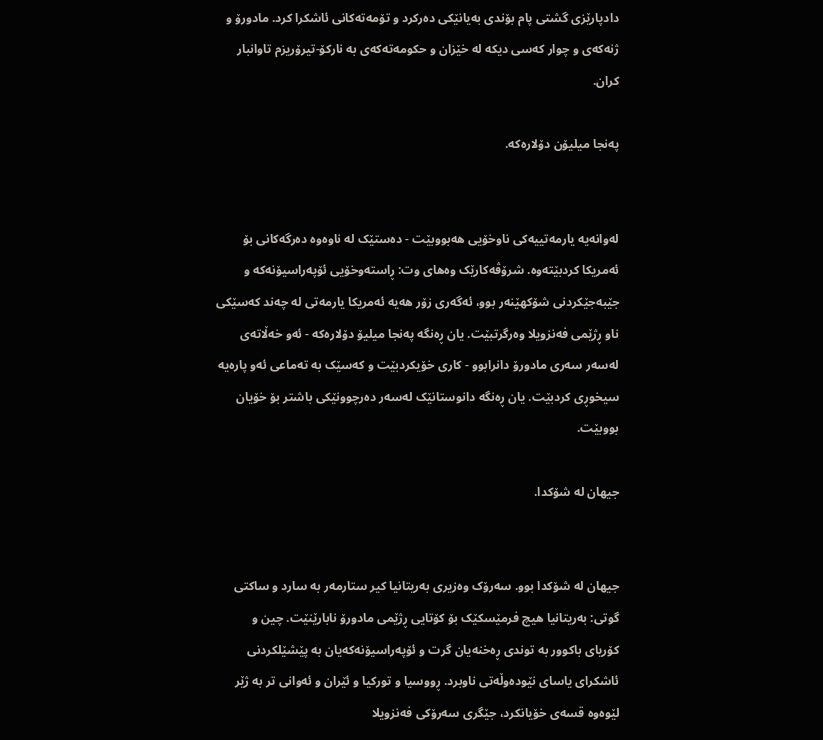دادپارێزی گشتی پام بۆندی بەیانێکی دەرکرد و تۆمەتەکانی ئاشکرا کرد. مادورۆ و ژنەکەی و چوار کەسی دیکە لە خێزان و حکومەتەکەی بە نارکۆ-تیرۆریزم تاوانبار کران.

پەنجا میلیۆن دۆلارەکە.


لەوانەیە یارمەتییەکی ناوخۆیی هەبووبێت - دەستێک لە ناوەوە دەرگەکانی بۆ ئەمریکا کردبێتەوە. شرۆڤەکارێک وەهای وت: ڕاستەوخۆیی ئۆپەراسیۆنەکە و جێبەجێکردنی شۆکهێنەر بوو، ئەگەری زۆر هەیە ئەمریکا یارمەتی لە چەند کەسێکی ناو ڕژێمی فەنزویلا وەرگرتبێت. یان ڕەنگە پەنجا میلیۆ دۆلارەکە - ئەو خەڵاتەی لەسەر سەری مادورۆ دانرابوو - کاری خۆیکردبێت و کەسێک بە تەماعی ئەو پارەیە سیخوڕی کردبێت. یان ڕەنگە دانوستانێک لەسەر دەرچوونێکی باشتر بۆ خۆیان بووبێت.

جیهان لە شۆکدا.


جیهان لە شۆکدا بوو. سەرۆک وەزیری بەریتانیا کیر ستارمەر بە سارد و ساکتی گوتی: بەریتانیا هیچ فرمێسکێک بۆ کۆتایی ڕژێمی مادورۆ نابارێنێت. چین و کۆریای باکوور بە توندی ڕەخنەیان گرت و ئۆپەراسیۆنەکەیان بە پێشێلکردنی ئاشکرای یاسای نێودەوڵەتی ناوبرد. ڕووسیا و تورکیا و ئێران و ئەوانی تر بە ژێر لێوەوە قسەی خۆیانکرد، جێگری سەرۆکی فەنزویلا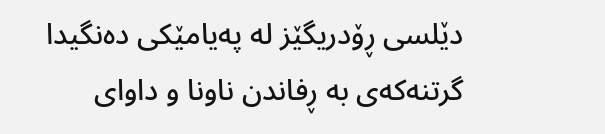دێلسی ڕۆدریگێز لە پەیامێکی دەنگیدا گرتنەکەی بە ڕفاندن ناونا و داوای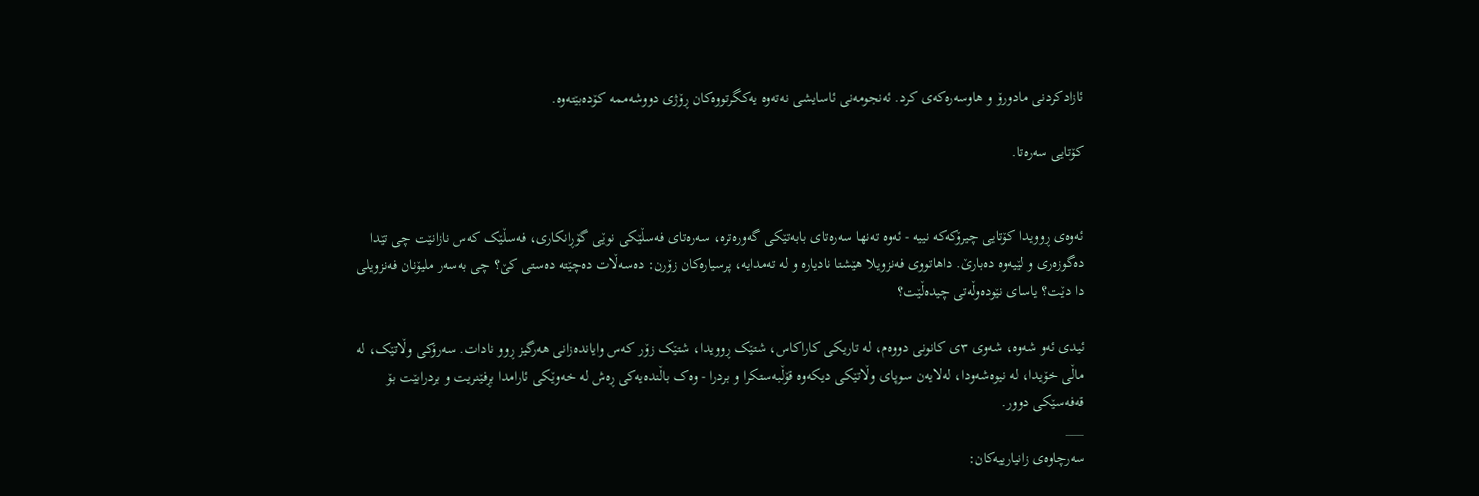ئازادکردنی مادورۆ و هاوسەرەکەی کرد. ئەنجومەنی ئاسایشی نەتەوە یەکگرتووەکان ڕۆژی دووشەممە کۆدەبێتەوە.

کۆتایی سەرەتا.


ئەوەی ڕوویدا کۆتایی چیرۆکەکە نییە - ئەوە تەنها سەرەتای بابەتێکی گەورەترە، سەرەتای فەسڵێکی نوێی گۆڕانکاری، فەسڵێک کەس نازانێت چی تێدا دەگوزەری و لێیەوە دەبارێ. داهاتووی فەنزویلا هێشتا نادیارە و لە تەمدایە، پرسیارەکان زۆرن: دەسەڵات دەچێتە دەستی کێ؟ چی بەسەر ملیۆنان فەنزویلی دا دێت؟ یاسای نێودەوڵەتی چیدەڵێت؟

ئیدی ئەو شەوە، شەوی ٣ی کانونی دووەم، لە تاریکی کاراکاس، شتێک ڕوویدا، شتێک زۆر کەس وایاندەزانی هەرگیز ڕوو نادات. سەرۆکی وڵاتێک، لە ماڵی خۆیدا، لە نیوەشەودا، لەلایەن سوپای وڵاتێکی دیکەوە قۆڵبەستکرا و بردرا - وەک باڵندەیەکی ڕەش لە خەوێکی ئارامدا بڕفێنریت و بردرابێت بۆ قەفەسێکی دوور.
___
سەرچاوەی زانیارییەکان: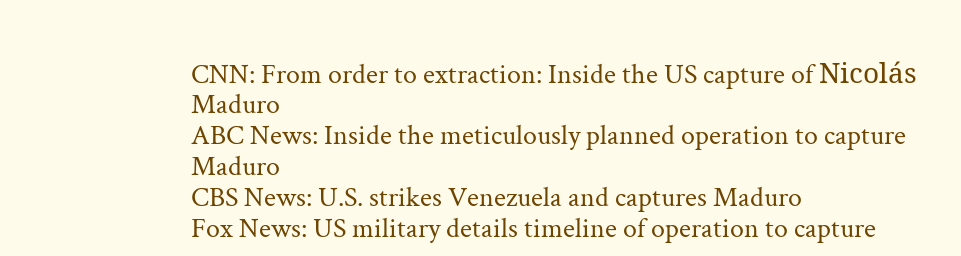CNN: From order to extraction: Inside the US capture of Nicolás Maduro
ABC News: Inside the meticulously planned operation to capture Maduro
CBS News: U.S. strikes Venezuela and captures Maduro
Fox News: US military details timeline of operation to capture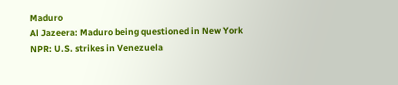Maduro
Al Jazeera: Maduro being questioned in New York
NPR: U.S. strikes in Venezuela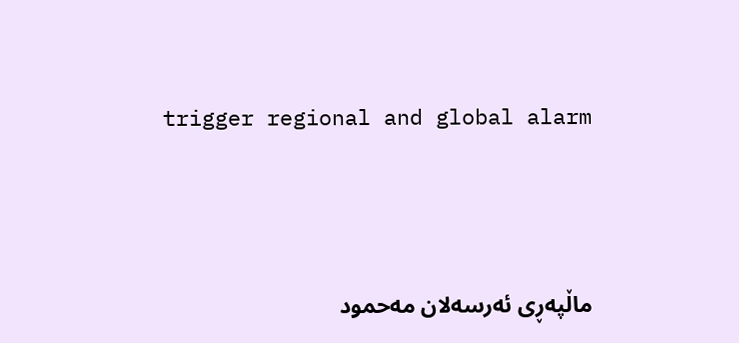trigger regional and global alarm



ماڵپه‌ڕی ئه‌رسه‌لان مه‌حمود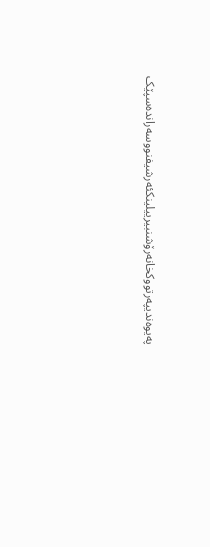په‌یوه‌ندیپه‌رتووکخانه‌رۆشنبیرییلینکئه‌رشیفنووسه‌رانده‌سپێک